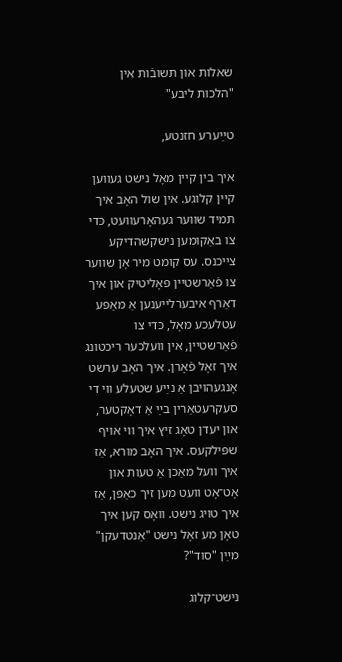שאלות און תּשובֿות אין "הלכות ליבע"

טײַערע חזנטע,

איך בין קיין מאָל נישט געווען קיין קלוגע. אין שול האָב איך תּמיד שווער געהאָרעוועט, כּדי צו באַקומען נישקשהדיקע צייכנס. עס קומט מיר אָן שווער צו פֿאַרשטיין פּאָליטיק און איך דאַרף איבערלייענען אַ מאַפּע עטלעכע מאָל, כּדי צו פֿאַרשטיין, אין וועלכער ריכטונג איך זאָל פֿאָרן. איך האָב ערשט אָנגעהויבן אַ נײַע שטעלע ווי די סעקרעטאַרין בײַ אַ דאָקטער, און יעדן טאָג זיץ איך ווי אויף שפּילקעס. איך האָב מורא, אַז איך וועל מאַכן אַ טעות און אָט־אָט וועט מען זיך כאַפּן, אַז איך טויג נישט. וואָס קען איך טאָן מע זאָל נישט "אַנטדעקן" מײַן "סוד"?

נישט־קלוג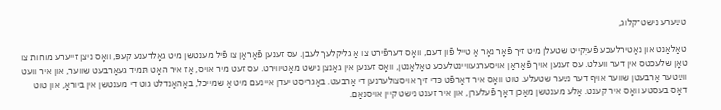טײַערע נישט־קלוג,

טאַלאַנט און נאַטירלעכע פֿעיִקייט שטעלן מיט זיך פֿאָר נאָר אַ טייל פֿון דעם, וואָס דערפֿירט צו אַ גליקלעך לעבן. עס זענען פֿאַראַן צו פֿיל מענטשן מיט גאָלדענע קעפּ, וואָס ניצן זייערע מוחות צו טאָן שלעכטס אין דער וועלט. עס זענען אויך פֿאַראַן אויסערגעוויינטלעכע טאַלאַנטן, וואָס זענען אין גאַנצן נישט מאָטיווירט. עס זעט מיר אויס, אַז איר האָט תּמיד געאַרבעט שווער, און איר וועט ווײַטער אַרבעטן שווער אויף דער נײַער שטעלע. טוט וואָס איר דאַרפֿט כּדי זיך אויסצולערנען די אַרבעט. באַגריסט יעדן איינעם מיט אַ שמייכל, באַהאַנדלט גוט די מענטשן אין ביוראָ, און טוט דאָס בעסטע וואָס איר קענט. אַלע מענטשן מאַכן דאָך פֿעלערן, און איר זענט נישט קיין אויסנאַם.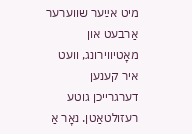מיט אײַער שווערער אַרבעט און מאָטיווירונג, וועט איר קענען דערגרייכן גוטע רעזולטאַטן. נאָר אַ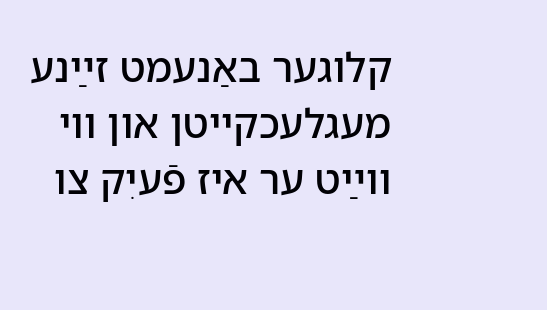קלוגער באַנעמט זײַנע מעגלעכקייטן און ווי ווײַט ער איז פֿעיִק צו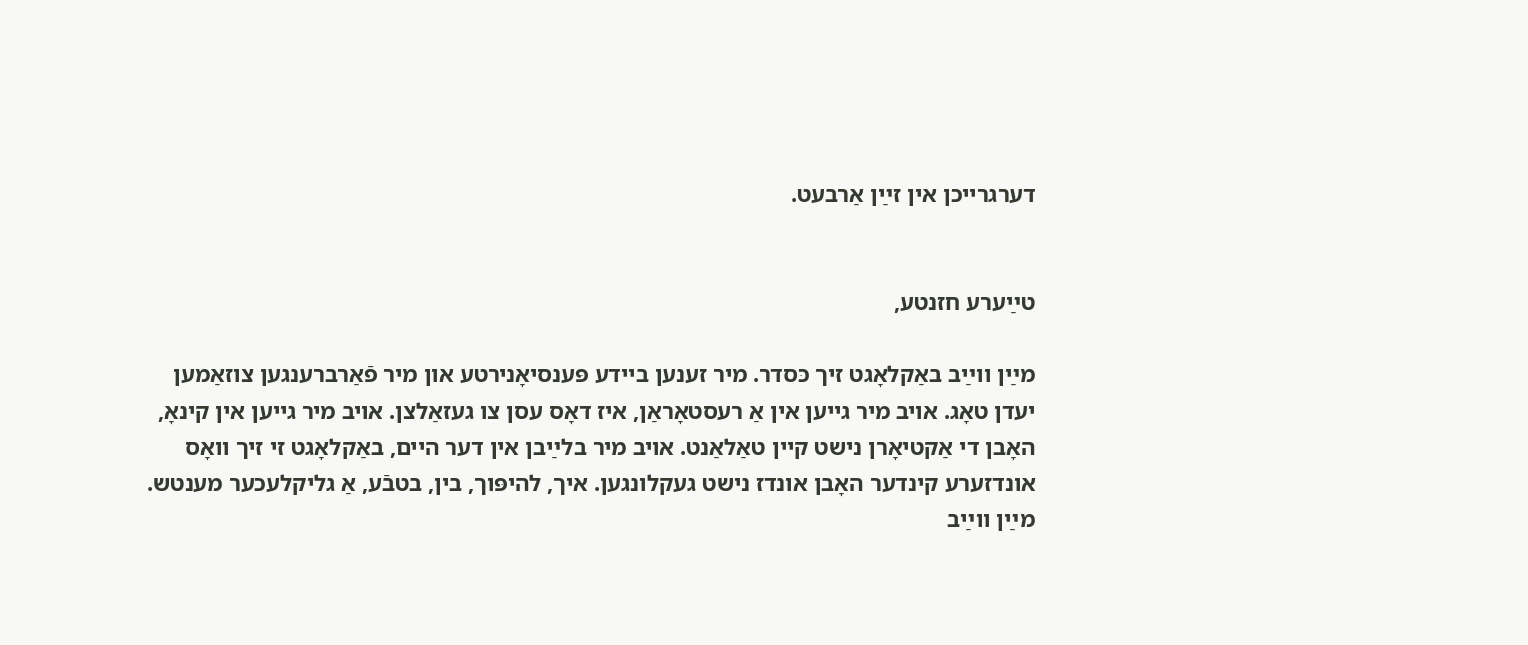דערגרייכן אין זײַן אַרבעט.


טײַערע חזנטע,

מײַן ווײַב באַקלאָגט זיך כּסדר. מיר זענען ביידע פּענסיאָנירטע און מיר פֿאַרברענגען צוזאַמען יעדן טאָג. אויב מיר גייען אין אַ רעסטאָראַן, איז דאָס עסן צו געזאַלצן. אויב מיר גייען אין קינאָ, האָבן די אַקטיאָרן נישט קיין טאַלאַנט. אויב מיר בלײַבן אין דער היים, באַקלאָגט זי זיך וואָס אונדזערע קינדער האָבן אונדז נישט געקלונגען. איך, להיפּוך, בין, בטבֿע, אַ גליקלעכער מענטש. מײַן ווײַב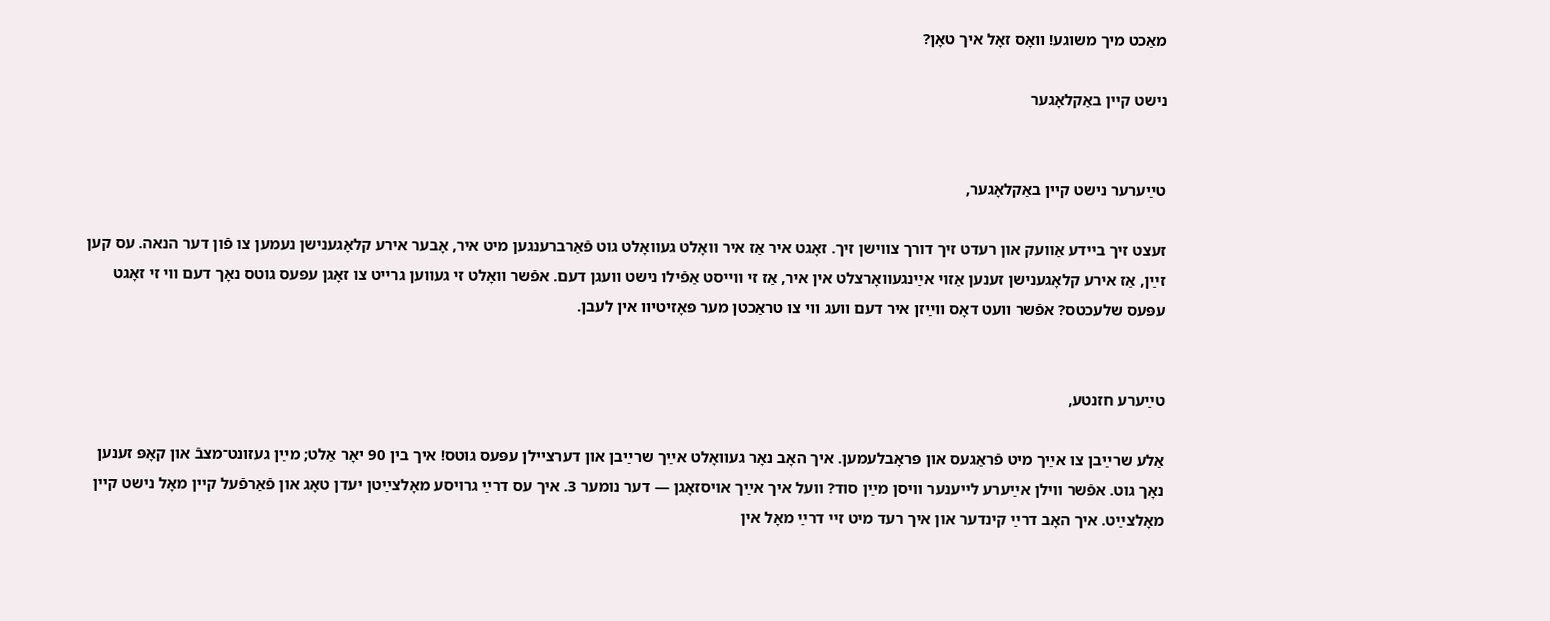מאַכט מיך משוגע! וואָס זאָל איך טאָן?

נישט קיין באַקלאָגער


טײַערער נישט קיין באַקלאָגער,

זעצט זיך ביידע אַוועק און רעדט זיך דורך צווישן זיך. זאָגט איר אַז איר וואָלט געוואָלט גוט פֿאַרברענגען מיט איר, אָבער אירע קלאָגענישן נעמען צו פֿון דער הנאה. עס קען זײַן, אַז אירע קלאָגענישן זענען אַזוי אײַנגעוואָרצלט אין איר, אַז זי ווייסט אַפֿילו נישט וועגן דעם. אפֿשר וואָלט זי געווען גרייט צו זאָגן עפּעס גוטס נאָך דעם ווי זי זאָגט עפּעס שלעכטס? אפֿשר וועט דאָס ווײַזן איר דעם וועג ווי צו טראַכטן מער פּאָזיטיוו אין לעבן.


טײַערע חזנטע,

אַלע שרײַבן צו אײַך מיט פֿראַגעס און פּראָבלעמען. איך האָב נאָר געוואָלט אײַך שרײַבן און דערציילן עפּעס גוטס! איך בין 90 יאָר אַלט; מײַן געזונט־מצבֿ און קאָפּ זענען נאָך גוט. אפֿשר ווילן אײַערע לייענער וויסן מײַן סוד? וועל איך אײַך אויסזאָגן — דער נומער 3. איך עס דרײַ גרויסע מאָלצײַטן יעדן טאָג און פֿאַרפֿעל קיין מאָל נישט קיין מאָלצײַט. איך האָב דרײַ קינדער און איך רעד מיט זיי דרײַ מאָל אין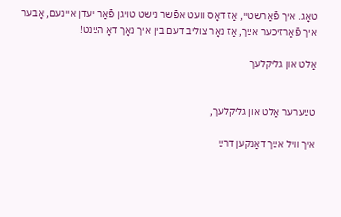טאָג. איך פֿאַרשטיי, אַז דאָס וועט אפֿשר נישט טויגן פֿאַר יעדן איינעם, אָבער איך פֿאַרזיכער אײַך, אַז נאָר צוליב דעם בין איך נאָך דאָ הײַנט!

אַלט און גליקלעך


טײַערער אַלט און גליקלעך,

איך וויל אײַך דאַנקען דרײַ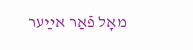מאָל פֿאַר אײַער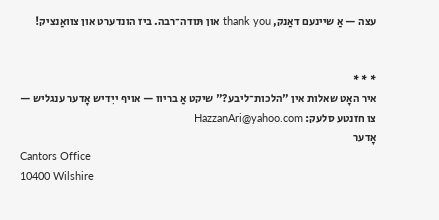עצה — אַ שיינעם דאַנק, thank you און תּודה־רבה. ביז הונדערט און צוואַנציק!


* * *
איר האָט שאלות אין "הלכות־ליבע?" שיקט אַ בריוו — אויף ייִדיש אָדער ענגליש — צו חזנטע סלעק: HazzanAri@yahoo.com
אָדער
Cantors Office
10400 Wilshire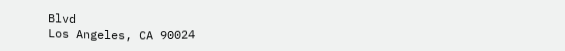Blvd
Los Angeles, CA 90024